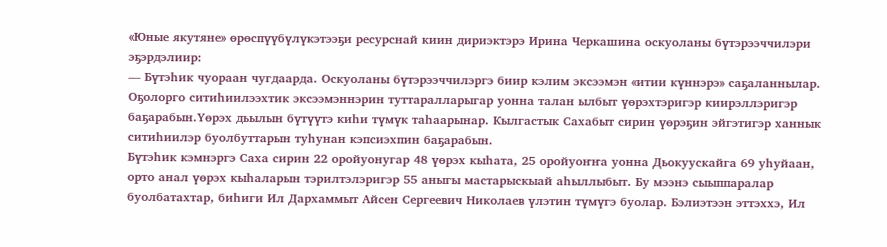«Юные якутяне» өрөспүүбүлүкэтээҕи ресурснай киин дириэктэрэ Ирина Черкашина оскуоланы бүтэрээччилэри эҕэрдэлиир:
— Бүтэһик чуораан чугдаарда. Оскуоланы бүтэрээччилэргэ биир кэлим эксээмэн «итии күннэрэ» саҕаланнылар. Оҕолорго ситиһиилээхтик эксээмэннэрин туттаралларыгар уонна талан ылбыт үөрэхтэригэр киирэллэригэр баҕарабын.Үөрэх дьылын бүтүүтэ киһи түмүк таһаарынар. Кылгастык Сахабыт сирин үөрэҕин эйгэтигэр ханнык ситиһиилэр буолбуттарын туһунан кэпсиэхпин баҕарабын.
Бүтэһик кэмнэргэ Саха сирин 22 оройуонугар 48 үөрэх кыһата, 25 оройуоҥҥа уонна Дьокуускайга 69 уһуйаан, орто анал үөрэх кыһаларын тэрилтэлэригэр 55 аныгы мастарыскыай аһыллыбыт. Бу мээнэ сыыппаралар буолбатахтар, биһиги Ил Дархаммыт Айсен Сергеевич Николаев үлэтин түмүгэ буолар. Бэлиэтээн эттэххэ, Ил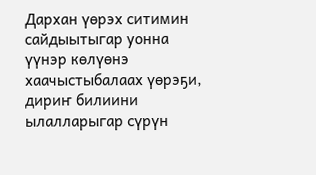Дархан үөрэх ситимин сайдыытыгар уонна үүнэр көлүөнэ хаачыстыбалаах үөрэҕи, дириҥ билиини ылалларыгар сүрүн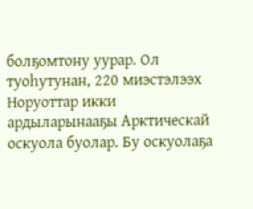болҕомтону уурар. Ол туоһутунан, 220 миэстэлээх Норуоттар икки ардыларынааҕы Арктическай оскуола буолар. Бу оскуолаҕа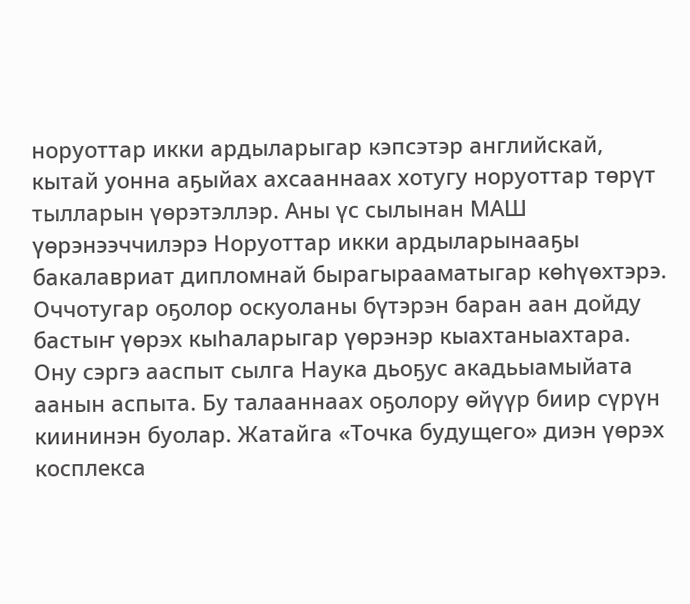норуоттар икки ардыларыгар кэпсэтэр английскай, кытай уонна аҕыйах ахсааннаах хотугу норуоттар төрүт тылларын үөрэтэллэр. Аны үс сылынан МАШ үөрэнээччилэрэ Норуоттар икки ардыларынааҕы бакалавриат дипломнай бырагырааматыгар көһүөхтэрэ. Оччотугар оҕолор оскуоланы бүтэрэн баран аан дойду бастыҥ үөрэх кыһаларыгар үөрэнэр кыахтаныахтара.
Ону сэргэ ааспыт сылга Наука дьоҕус акадьыамыйата аанын аспыта. Бу талааннаах оҕолору өйүүр биир сүрүн киининэн буолар. Жатайга «Точка будущего» диэн үөрэх косплекса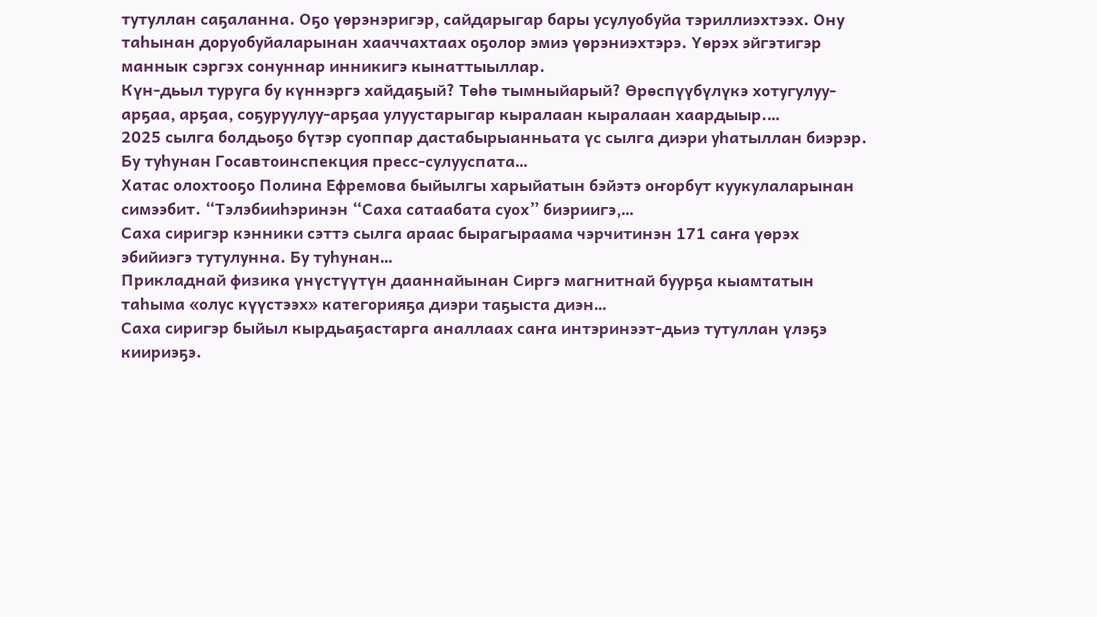тутуллан саҕаланна. Оҕо үөрэнэригэр, сайдарыгар бары усулуобуйа тэриллиэхтээх. Ону таһынан доруобуйаларынан хааччахтаах оҕолор эмиэ үөрэниэхтэрэ. Үөрэх эйгэтигэр маннык сэргэх сонуннар инникигэ кынаттыыллар.
Күн-дьыл туруга бу күннэргэ хайдаҕый? Төһө тымныйарый? Өрөспүүбүлүкэ хотугулуу-арҕаа, арҕаа, соҕуруулуу-арҕаа улуустарыгар кыралаан кыралаан хаардыыр.…
2025 сылга болдьоҕо бүтэр суоппар дастабырыанньата үс сылга диэри уһатыллан биэрэр. Бу туһунан Госавтоинспекция пресс-сулууспата…
Хатас олохтооҕо Полина Ефремова быйылгы харыйатын бэйэтэ оҥорбут куукулаларынан симээбит. “Тэлэбииһэринэн “Саха сатаабата суох” биэриигэ,…
Саха сиригэр кэнники сэттэ сылга араас бырагыраама чэрчитинэн 171 саҥа үөрэх эбийиэгэ тутулунна. Бу туһунан…
Прикладнай физика үнүстүүтүн дааннайынан Сиргэ магнитнай буурҕа кыамтатын таһыма «олус күүстээх» категорияҕа диэри таҕыста диэн…
Саха сиригэр быйыл кырдьаҕастарга аналлаах саҥа интэринээт-дьиэ тутуллан үлэҕэ киириэҕэ.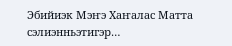Эбийиэк Мэҥэ Хаҥалас Матта сэлиэнньэтигэр…